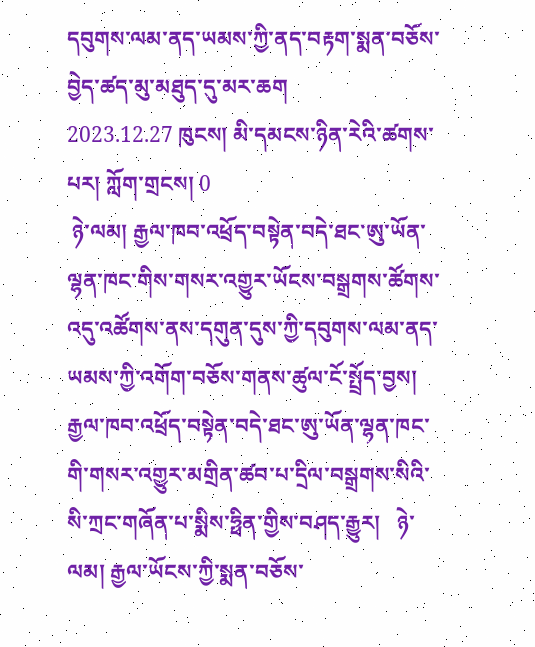དབུགས་ལམ་ནད་ཡམས་ཀྱི་ནད་བརྟག་སྨན་བཅོས་བྱེད་ཚད་མུ་མཐུད་དུ་མར་ཆག
2023.12.27 ཁུངས། མི་དམངས་ཉིན་རེའི་ཚགས་པར། ཀློག་གྲངས། 0
 ཉེ་ལམ། རྒྱལ་ཁབ་འཕྲོད་བསྟེན་བདེ་ཐང་ཨུ་ཡོན་ལྷན་ཁང་གིས་གསར་འགྱུར་ཡོངས་བསྒྲགས་ཚོགས་འདུ་འཚོགས་ནས་དགུན་དུས་ཀྱི་དབུགས་ལམ་ནད་ཡམས་ཀྱི་འགོག་བཅོས་གནས་ཚུལ་ངོ་སྤྲོད་བྱས། རྒྱལ་ཁབ་འཕྲོད་བསྟེན་བདེ་ཐང་ཨུ་ཡོན་ལྷན་ཁང་གི་གསར་འགྱུར་མགྲིན་ཚབ་པ་དྲིལ་བསྒྲགས་སིའི་སི་ཀྲང་གཞོན་པ་སྨིས་ཧྥིན་གྱིས་བཤད་རྒྱུར།   ཉེ་ལམ། རྒྱལ་ཡོངས་ཀྱི་སྨན་བཅོས་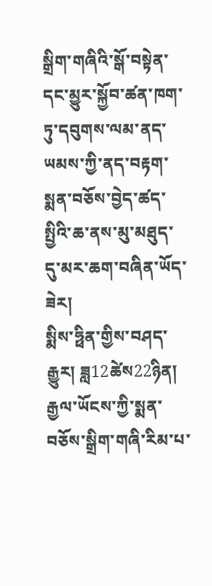སྒྲིག་གཞིའི་སྒོ་བསྟེན་དང་མྱུར་སྐྱོབ་ཚན་ཁག་ཏུ་དབུགས་ལམ་ནད་ཡམས་ཀྱི་ནད་བརྟག་སྨན་བཅོས་བྱེད་ཚད་སྤྱིའི་ཆ་ནས་མུ་མཐུད་དུ་མར་ཆག་བཞིན་ཡོད་ཟེར།
སྨིས་ཧྥིན་གྱིས་བཤད་རྒྱུར། ཟླ12ཚེས22ཉིན། རྒྱལ་ཡོངས་ཀྱི་སྨན་བཅོས་སྒྲིག་གཞི་རིམ་པ་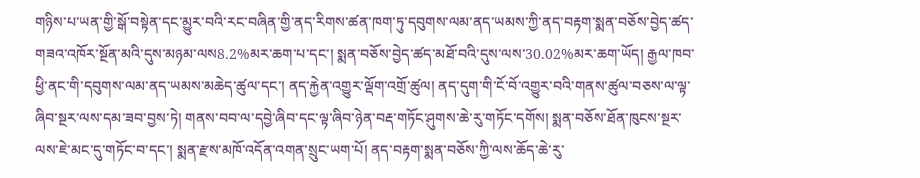གཉིས་པ་ཡན་གྱི་སྒོ་བསྟེན་དང་མྱུར་བའི་རང་བཞིན་གྱི་ནད་རིགས་ཚན་ཁག་ཏུ་དབུགས་ལམ་ནད་ཡམས་ཀྱི་ནད་བརྟག་སྨན་བཅོས་བྱེད་ཚད་གཟའ་འཁོར་སྔོན་མའི་དུས་མཉམ་ལས8.2%མར་ཆག་པ་དང་། སྨན་བཅོས་བྱེད་ཚད་མཐོ་བའི་དུས་ལས་30.02%མར་ཆག་ཡོད། རྒྱལ་ཁབ་ཕྱི་ནང་གི་དབུགས་ལམ་ནད་ཡམས་མཆེད་ཚུལ་དང་། ནད་རྐྱེན་འགྱུར་ལྡོག་འགྲོ་ཚུལ། ནད་དུག་གི་ངོ་བོ་འགྱུར་བའི་གནས་ཚུལ་བཅས་ལ་ལྟ་ཞིབ་སྔར་ལས་དམ་ཟབ་བྱས་ཏེ། གནས་བབ་ལ་དབྱེ་ཞིབ་དང་ལྟ་ཞིབ་ཉེན་བརྡ་གཏོང་ཤུགས་ཆེ་རུ་གཏོང་དགོས། སྨན་བཅོས་ཐོན་ཁུངས་སྔར་ལས་ཇེ་མང་དུ་གཏོང་བ་དང་། སྨན་རྫས་མཁོ་འདོན་འགན་སྲུང་ཡག་པོ། ནད་བརྟག་སྨན་བཅོས་ཀྱི་ལས་ཆོད་ཆེ་རུ་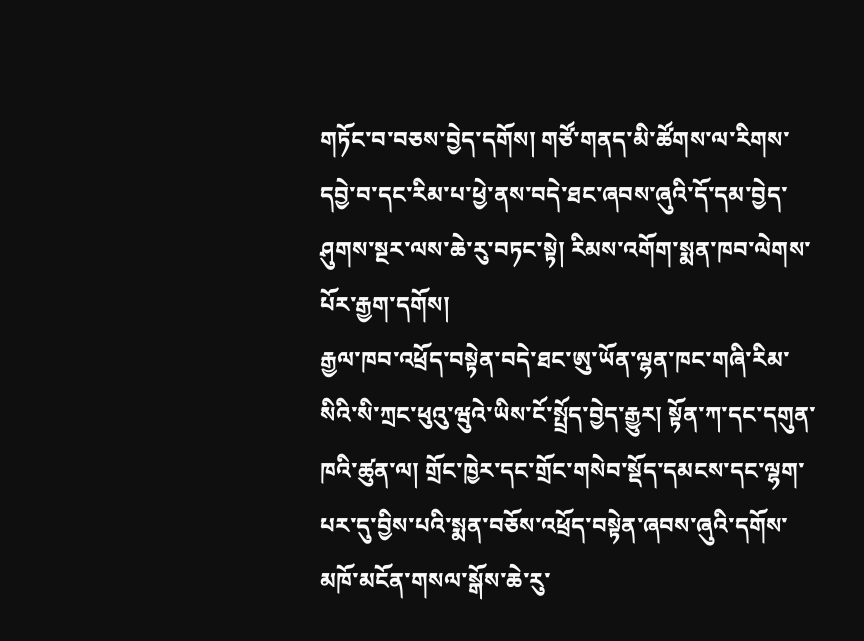གཏོང་བ་བཅས་བྱེད་དགོས། གཙོ་གནད་མི་ཚོགས་ལ་རིགས་དབྱེ་བ་དང་རིམ་པ་ཕྱེ་ནས་བདེ་ཐང་ཞབས་ཞུའི་དོ་དམ་བྱེད་ཤུགས་སྔར་ལས་ཆེ་རུ་བཏང་སྟེ། རིམས་འགོག་སྨན་ཁབ་ལེགས་པོར་རྒྱག་དགོས།
རྒྱལ་ཁབ་འཕྲོད་བསྟེན་བདེ་ཐང་ཨུ་ཡོན་ལྷན་ཁང་གཞི་རིམ་སིའི་སི་ཀྲང་ཕུའུ་ཝུའེ་ཡིས་ངོ་སྤྲོད་བྱེད་རྒྱུར། སྟོན་ཀ་དང་དགུན་ཁའི་ཚུན་ལ། གྲོང་ཁྱེར་དང་གྲོང་གསེབ་སྡོད་དམངས་དང་ལྷག་པར་དུ་བྱིས་པའི་སྨན་བཅོས་འཕྲོད་བསྟེན་ཞབས་ཞུའི་དགོས་མཁོ་མངོན་གསལ་སྒོས་ཆེ་རུ་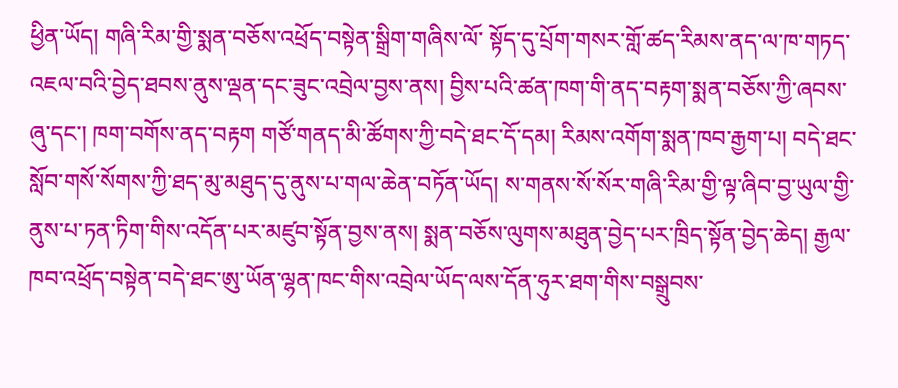ཕྱིན་ཡོད། གཞི་རིམ་གྱི་སྨན་བཅོས་འཕྲོད་བསྟེན་སྒྲིག་གཞིས་ལོ་ སྟོད་དུ་པྲོག་གསར་གློ་ཚད་རིམས་ནད་ལ་ཁ་གཏད་འཇལ་བའི་བྱེད་ཐབས་ནུས་ལྡན་དང་ཟུང་འབྲེལ་བྱས་ནས། བྱིས་པའི་ཚན་ཁག་གི་ནད་བརྟག་སྨན་བཅོས་ཀྱི་ཞབས་ཞུ་དང་། ཁག་བགོས་ནད་བརྟག གཙོ་གནད་མི་ཚོགས་ཀྱི་བདེ་ཐང་དོ་དམ། རིམས་འགོག་སྨན་ཁབ་རྒྱག་པ། བདེ་ཐང་སློབ་གསོ་སོགས་ཀྱི་ཐད་མུ་མཐུད་དུ་ནུས་པ་གལ་ཆེན་བཏོན་ཡོད། ས་གནས་སོ་སོར་གཞི་རིམ་གྱི་ལྟ་ཞིབ་བྱ་ཡུལ་གྱི་ནུས་པ་ཏན་ཏིག་གིས་འདོན་པར་མཛུབ་སྟོན་བྱས་ནས། སྨན་བཅོས་ལུགས་མཐུན་བྱེད་པར་ཁྲིད་སྟོན་བྱེད་ཆེད། རྒྱལ་ཁབ་འཕྲོད་བསྟེན་བདེ་ཐང་ཨུ་ཡོན་ལྷན་ཁང་གིས་འབྲེལ་ཡོད་ལས་དོན་ཧུར་ཐག་གིས་བསྒྲུབས་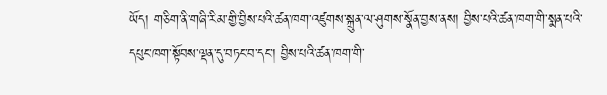ཡོད། གཅིག་ནི་གཞི་རིམ་གྱི་བྱིས་པའི་ཚན་ཁག་འཛུགས་སྐྲུན་ལ་ཤུགས་སྣོན་བྱས་ནས། བྱིས་པའི་ཚན་ཁག་གི་སྨན་པའི་དཔུང་ཁག་སྟོབས་ལྡན་དུ་བཏང་བ་དང་། བྱིས་པའི་ཚན་ཁག་གི་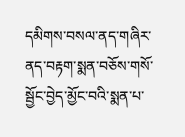དམིགས་བསལ་ནད་གཞིར་ནད་བརྟག་སྨན་བཅོས་གསོ་སྦྱོང་བྱེད་མྱོང་བའི་སྨན་པ་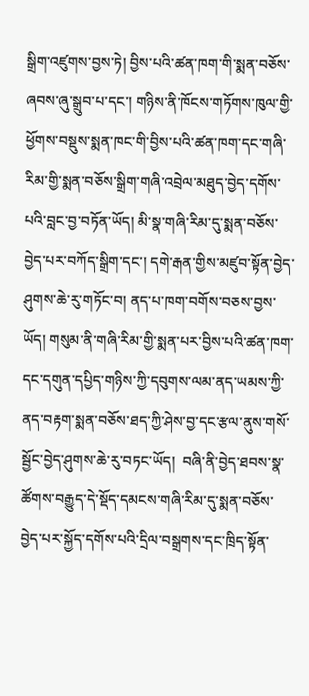སྒྲིག་འཛུགས་བྱས་ཏེ། བྱིས་པའི་ཚན་ཁག་གི་སྨན་བཅོས་ཞབས་ཞུ་སྒྲུབ་པ་དང་། གཉིས་ནི་ཁོངས་གཏོགས་ཁུལ་གྱི་ཕྱོགས་བསྡུས་སྨན་ཁང་གི་བྱིས་པའི་ཚན་ཁག་དང་གཞི་རིམ་གྱི་སྨན་བཅོས་སྒྲིག་གཞི་འབྲེལ་མཐུད་བྱེད་དགོས་པའི་བླང་བྱ་བཏོན་ཡོད། མི་སྣ་གཞི་རིམ་དུ་སྨན་བཅོས་བྱེད་པར་བཀོད་སྒྲིག་དང་། དགེ་རྒན་གྱིས་མཛུབ་སྟོན་བྱེད་ཤུགས་ཆེ་རུ་གཏོང་བ། ནད་པ་ཁག་བགོས་བཅས་བྱས་ཡོད། གསུམ་ནི་གཞི་རིམ་གྱི་སྨན་པར་བྱིས་པའི་ཚན་ཁག་དང་དགུན་དཔྱིད་གཉིས་ཀྱི་དབུགས་ལམ་ནད་ཡམས་ཀྱི་ནད་བརྟག་སྨན་བཅོས་ཐད་ཀྱི་ཤེས་བྱ་དང་རྩལ་ནུས་གསོ་སྦྱོང་བྱེད་ཤུགས་ཆེ་རུ་བཏང་ཡོད།  བཞི་ནི་བྱེད་ཐབས་སྣ་ཚོགས་བརྒྱུད་དེ་སྡོད་དམངས་གཞི་རིམ་དུ་སྨན་བཅོས་བྱེད་པར་སྐྱོད་དགོས་པའི་དྲིལ་བསྒྲགས་དང་ཁྲིད་སྟོན་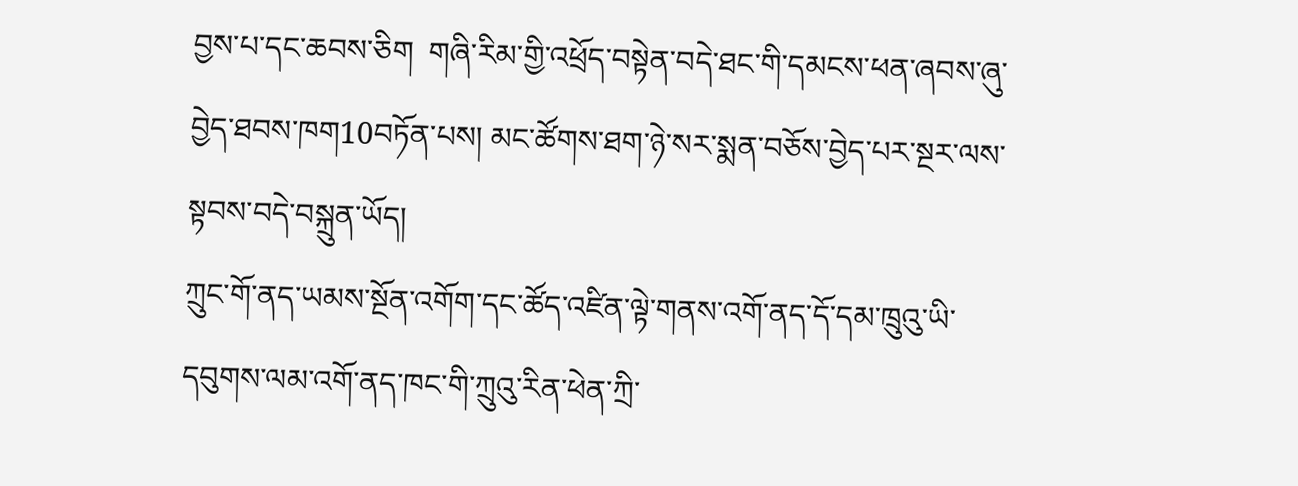བྱས་པ་དང་ཆབས་ཅིག  གཞི་རིམ་གྱི་འཕྲོད་བསྟེན་བདེ་ཐང་གི་དམངས་ཕན་ཞབས་ཞུ་བྱེད་ཐབས་ཁག10བཏོན་པས། མང་ཚོགས་ཐག་ཉེ་སར་སྨན་བཅོས་བྱེད་པར་སྔར་ལས་སྟབས་བདེ་བསྐྲུན་ཡོད།
ཀྲུང་གོ་ནད་ཡམས་སྔོན་འགོག་དང་ཚོད་འཛིན་ལྟེ་གནས་འགོ་ནད་དོ་དམ་ཁྲུའུ་ཡི་དབུགས་ལམ་འགོ་ནད་ཁང་གི་ཀྲུའུ་རིན་ཕེན་ཀྲི་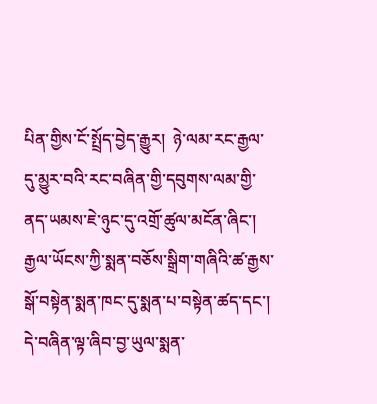པིན་གྱིས་ངོ་སྤྲོད་བྱེད་རྒྱུར།  ཉེ་ལམ་རང་རྒྱལ་དུ་མྱུར་བའི་རང་བཞིན་གྱི་དབུགས་ལམ་གྱི་ནད་ཡམས་ཇེ་ཉུང་དུ་འགྲོ་ཚུལ་མངོན་ཞིང་། རྒྱལ་ཡོངས་ཀྱི་སྨན་བཅོས་སྒྲིག་གཞིའི་ཚ་རྒྱས་སྒོ་བསྟེན་སྨན་ཁང་དུ་སྨན་པ་བསྟེན་ཚད་དང་། དེ་བཞིན་ལྟ་ཞིབ་བྱ་ཡུལ་སྨན་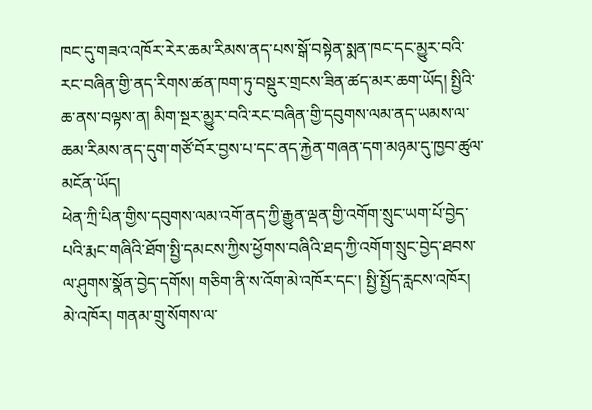ཁང་དུ་གཟའ་འཁོར་རེར་ཆམ་རིམས་ནད་པས་སྒོ་བསྟེན་སྨན་ཁང་དང་མྱུར་བའི་རང་བཞིན་གྱི་ནད་རིགས་ཚན་ཁག་ཏུ་བསྡུར་གྲངས་ཟིན་ཚད་མར་ཆག་ཡོད། སྤྱིའི་ཆ་ནས་བལྟས་ན། མིག་སྔར་མྱུར་བའི་རང་བཞིན་གྱི་དབུགས་ལམ་ནད་ཡམས་ལ་ཆམ་རིམས་ནད་དུག་གཙོ་བོར་བྱས་པ་དང་ནད་རྐྱེན་གཞན་དག་མཉམ་དུ་ཁྱབ་ཚུལ་མངོན་ཡོད།
ཕེན་ཀྲི་པིན་གྱིས་དབུགས་ལམ་འགོ་ནད་ཀྱི་རྒྱུན་ལྡན་གྱི་འགོག་སྲུང་ཡག་པོ་བྱེད་པའི་རྨང་གཞིའི་ཐོག་སྤྱི་དམངས་ཀྱིས་ཕྱོགས་བཞིའི་ཐད་ཀྱི་འགོག་སྲུང་བྱེད་ཐབས་ལ་ཤུགས་སྣོན་བྱེད་དགོས། གཅིག་ནི་ས་འོག་མེ་འཁོར་དང་། སྤྱི་སྤྱོད་རླངས་འཁོར། མེ་འཁོར། གནམ་གྲུ་སོགས་ལ་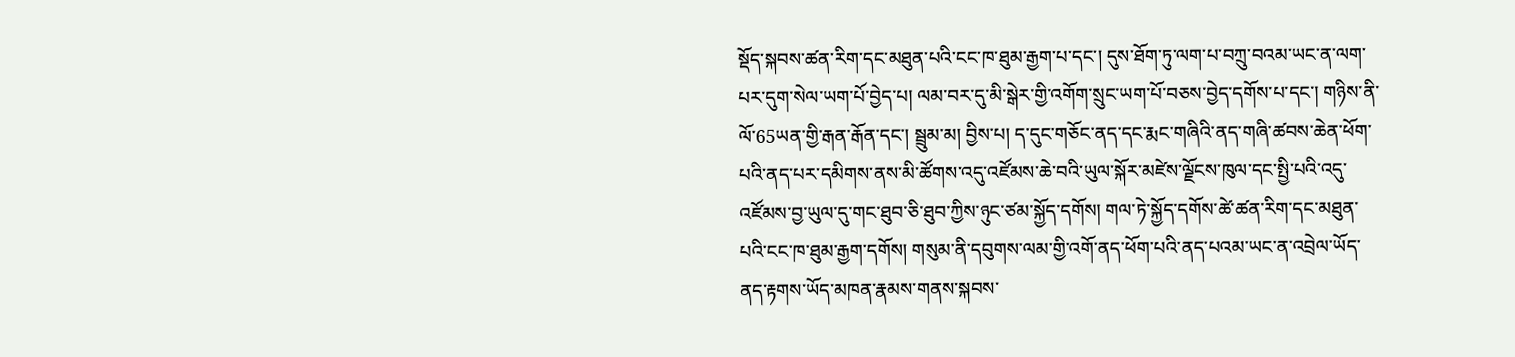སྡོད་སྐབས་ཚན་རིག་དང་མཐུན་པའི་ངང་ཁ་ཐུམ་རྒྱག་པ་དང་། དུས་ཐོག་ཏུ་ལག་པ་བཀྲུ་བའམ་ཡང་ན་ལག་པར་དུག་སེལ་ཡག་པོ་བྱེད་པ། ལམ་བར་དུ་མི་སྒེར་གྱི་འགོག་སྲུང་ཡག་པོ་བཅས་བྱེད་དགོས་པ་དང་། གཉིས་ནི་ལོ་65ཡན་གྱི་རྒན་རྒོན་དང་། སྦྲུམ་མ། བྱིས་པ། ད་དུང་གཅོང་ནད་དང་རྨང་གཞིའི་ནད་གཞི་ཚབས་ཆེན་ཕོག་པའི་ནད་པར་དམིགས་ནས་མི་ཚོགས་འདུ་འཛོམས་ཆེ་བའི་ཡུལ་སྐོར་མཛེས་ལྗོངས་ཁུལ་དང་སྤྱི་པའི་འདུ་འཛོམས་བྱ་ཡུལ་དུ་གང་ཐུབ་ཅི་ཐུབ་ཀྱིས་ཉུང་ཙམ་སྐྱོད་དགོས། གལ་ཏེ་སྐྱོད་དགོས་ཚེ་ཚན་རིག་དང་མཐུན་པའི་ངང་ཁ་ཐུམ་རྒྱག་དགོས། གསུམ་ནི་དབུགས་ལམ་གྱི་འགོ་ནད་ཕོག་པའི་ནད་པའམ་ཡང་ན་འབྲེལ་ཡོད་ནད་རྟགས་ཡོད་མཁན་རྣམས་གནས་སྐབས་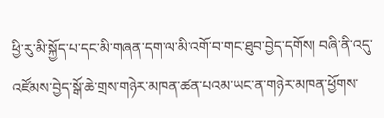ཕྱི་རུ་མི་སྐྱོད་པ་དང་མི་གཞན་དག་ལ་མི་འགོ་བ་གང་ཐུབ་བྱེད་དགོས། བཞི་ནི་འདུ་འཛོམས་བྱེད་སྒོ་ཆེ་གྲས་གཉེར་མཁན་ཚན་པའམ་ཡང་ན་གཉེར་མཁན་ཕྱོགས་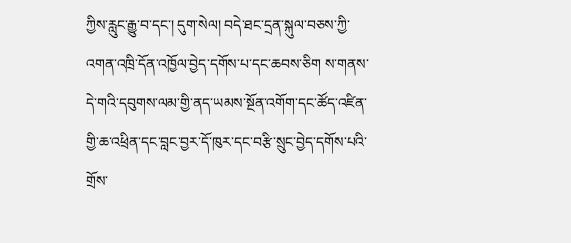ཀྱིས་རླུང་རྒྱུ་བ་དང་། དུག་སེལ། བདེ་ཐང་དྲན་སྐུལ་བཅས་ཀྱི་འགན་འཁྲི་དོན་འཁྱོལ་བྱེད་དགོས་པ་དང་ཆབས་ཅིག ས་གནས་དེ་གའི་དབུགས་ལམ་གྱི་ནད་ཡམས་སྔོན་འགོག་དང་ཚོད་འཛིན་གྱི་ཆ་འཕྲིན་དང་བླང་བྱར་དོ་ཁུར་དང་བརྩི་སྲུང་བྱེད་དགོས་པའི་གྲོས་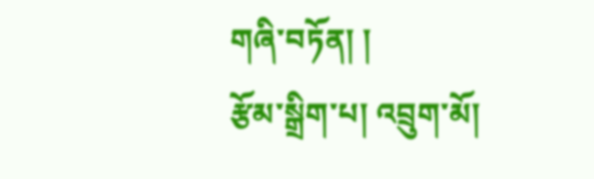གཞི་བཏོན། །
རྩོམ་སྒྲིག་པ། འབྲུག་མོ།